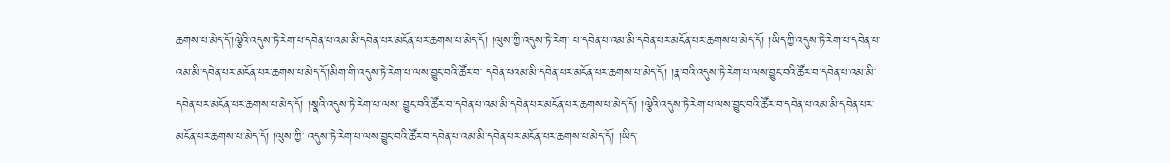ཆགས་པ་མེད་དོ་།ལྕེའི་འདུས་ཏེ་རེག་པ་དབེན་པ་འམ་མི་དབེན་པར་མངོན་པར་ཆགས་པ་མེད་དོ། །ལུས་ཀྱི་འདུས་ཏེ་རེག་ པ་དབེན་པ་འམ་མི་དབེན་པར་མངོན་པར་ཆགས་པ་མེད་དོ། །ཡིད་ཀྱི་འདུས་ཏེ་རེག་པ་དབེན་པ་འམ་མི་དབེན་པར་མངོན་པར་ཆགས་པ་མེད་དོ་།མིག་གི་འདུས་ཏེ་རེག་པ་ལས་བྱུང་བའི་ཚོར་བ་ དབེན་པའམ་མི་དབེན་པར་མངོན་པར་ཆགས་པ་མེད་དོ། །རྣ་བའི་འདུས་ཏེ་རེག་པ་ལས་བྱུང་བའི་ཚོར་བ་དབེན་པ་འམ་མི་དབེན་པར་མངོན་པར་ཆགས་པ་མེད་དོ། །སྣའི་འདུས་ཏེ་རེག་པ་ལས་ བྱུང་བའི་ཚོར་བ་དབེན་པ་འམ་མི་དབེན་པར་མངོན་པར་ཆགས་པ་མེད་དོ། །ལྕེའི་འདུས་ཏེ་རེག་པ་ལས་བྱུང་བའི་ཚོར་བ་དབེན་པ་འམ་མི་དབེན་པར་མངོན་པར་ཆགས་པ་མེད་དོ། །ལུས་ཀྱི་ འདུས་ཏེ་རེག་པ་ལས་བྱུང་བའི་ཚོར་བ་དབེན་པ་འམ་མི་དབེན་པར་མངོན་པར་ཆགས་པ་མེད་དོ། །ཡིད་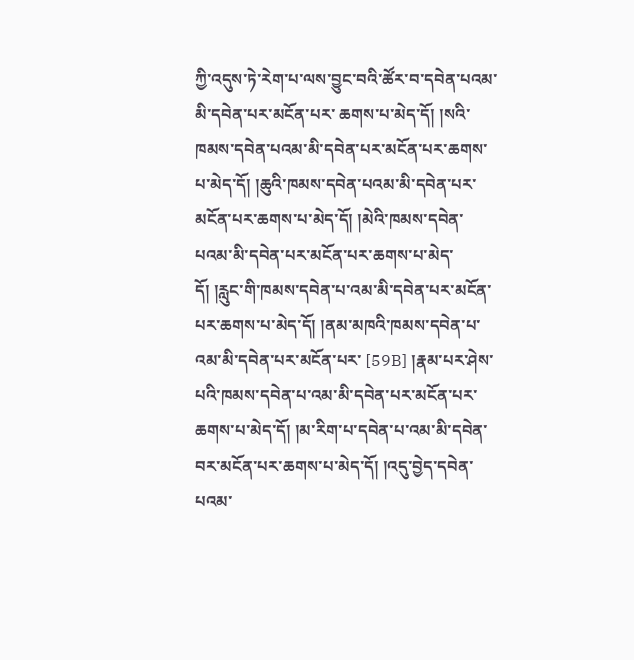ཀྱི་འདུས་ཏེ་རེག་པ་ལས་བྱུང་བའི་ཚོར་བ་དབེན་པའམ་མི་དབེན་པར་མངོན་པར་ ཆགས་པ་མེད་དོ། །སའི་ཁམས་དབེན་པའམ་མི་དབེན་པར་མངོན་པར་ཆགས་པ་མེད་དོ། །ཆུའི་ཁམས་དབེན་པའམ་མི་དབེན་པར་མངོན་པར་ཆགས་པ་མེད་དོ། །མེའི་ཁམས་དབེན་ པའམ་མི་དབེན་པར་མངོན་པར་ཆགས་པ་མེད་དོ། །རླུང་གི་ཁམས་དབེན་པ་འམ་མི་དབེན་པར་མངོན་པར་ཆགས་པ་མེད་དོ། །ནམ་མཁའི་ཁམས་དབེན་པ་འམ་མི་དབེན་པར་མངོན་པར་ [59B] །རྣམ་པར་ཤེས་པའི་ཁམས་དབེན་པ་འམ་མི་དབེན་པར་མངོན་པར་ཆགས་པ་མེད་དོ། །མ་རིག་པ་དབེན་པ་འམ་མི་དབེན་བར་མངོན་པར་ཆགས་པ་མེད་དོ། །འདུ་བྱེད་དབེན་ པའམ་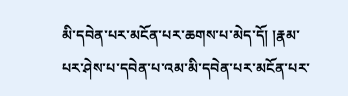མི་དབེན་པར་མངོན་པར་ཆགས་པ་མེད་དོ། །རྣམ་པར་ཤེས་པ་དབེན་པ་འམ་མི་དབེན་པར་མངོན་པར་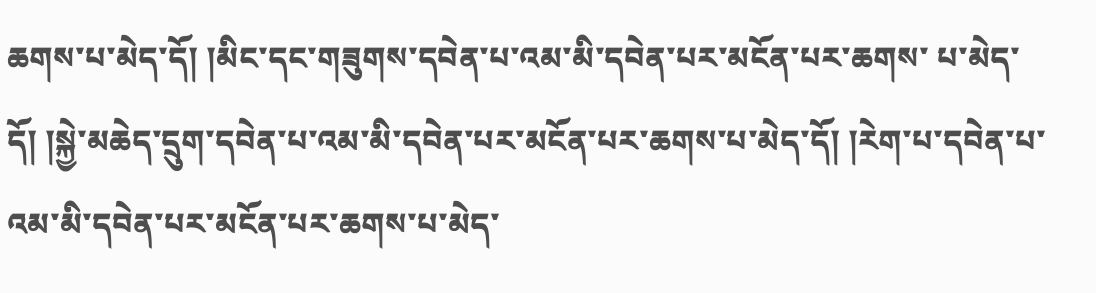ཆགས་པ་མེད་དོ། །མིང་དང་གཟུགས་དབེན་པ་འམ་མི་དབེན་པར་མངོན་པར་ཆགས་ པ་མེད་དོ། །སྐྱེ་མཆེད་དྲུག་དབེན་པ་འམ་མི་དབེན་པར་མངོན་པར་ཆགས་པ་མེད་དོ། །རེག་པ་དབེན་པ་འམ་མི་དབེན་པར་མངོན་པར་ཆགས་པ་མེད་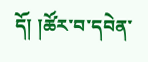དོ། །ཚོར་བ་དབེན་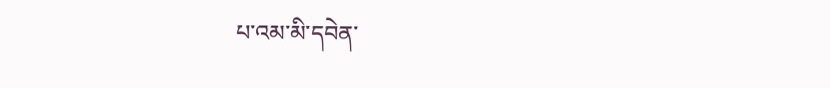པ་འམ་མི་དབེན་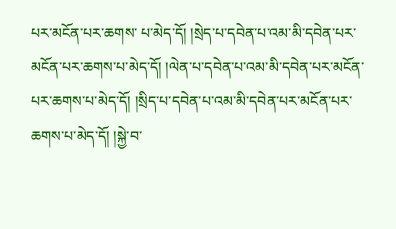པར་མངོན་པར་ཆགས་ པ་མེད་དོ། །སྲེད་པ་དབེན་པ་འམ་མི་དབེན་པར་མངོན་པར་ཆགས་པ་མེད་དོ། །ལེན་པ་དབེན་པ་འམ་མི་དབེན་པར་མངོན་པར་ཆགས་པ་མེད་དོ། །སྲིད་པ་དབེན་པ་འམ་མི་དབེན་པར་མངོན་པར་ ཆགས་པ་མེད་དོ། །སྐྱེ་བ་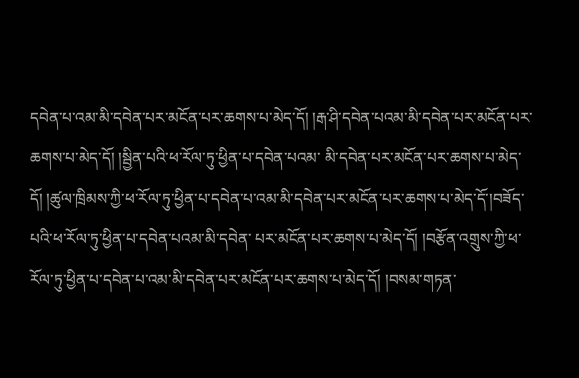དབེན་པ་འམ་མི་དབེན་པར་མངོན་པར་ཆགས་པ་མེད་དོ། །རྒ་ཤི་དབེན་པའམ་མི་དབེན་པར་མངོན་པར་ཆགས་པ་མེད་དོ། །སྦྱིན་པའི་ཕ་རོལ་ཏུ་ཕྱིན་པ་དབེན་པའམ་ མི་དབེན་པར་མངོན་པར་ཆགས་པ་མེད་དོ། །ཚུལ་ཁྲིམས་ཀྱི་ཕ་རོལ་ཏུ་ཕྱིན་པ་དབེན་པ་འམ་མི་དབེན་པར་མངོན་པར་ཆགས་པ་མེད་དོ་།བཟོད་པའི་ཕ་རོལ་ཏུ་ཕྱིན་པ་དབེན་པའམ་མི་དབེན་ པར་མངོན་པར་ཆགས་པ་མེད་དོ། །བརྩོན་འགྲུས་ཀྱི་ཕ་རོལ་ཏུ་ཕྱིན་པ་དབེན་པ་འམ་མི་དབེན་པར་མངོན་པར་ཆགས་པ་མེད་དོ། །བསམ་གཏན་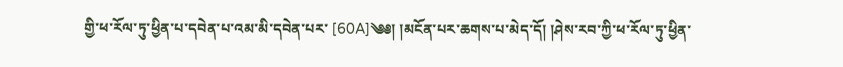གྱི་ཕ་རོལ་ཏུ་ཕྱིན་པ་དབེན་པ་འམ་མི་དབེན་པར་ [60A]༄༅། །མངོན་པར་ཆགས་པ་མེད་དོ། །ཤེས་རབ་ཀྱི་ཕ་རོལ་ཏུ་ཕྱིན་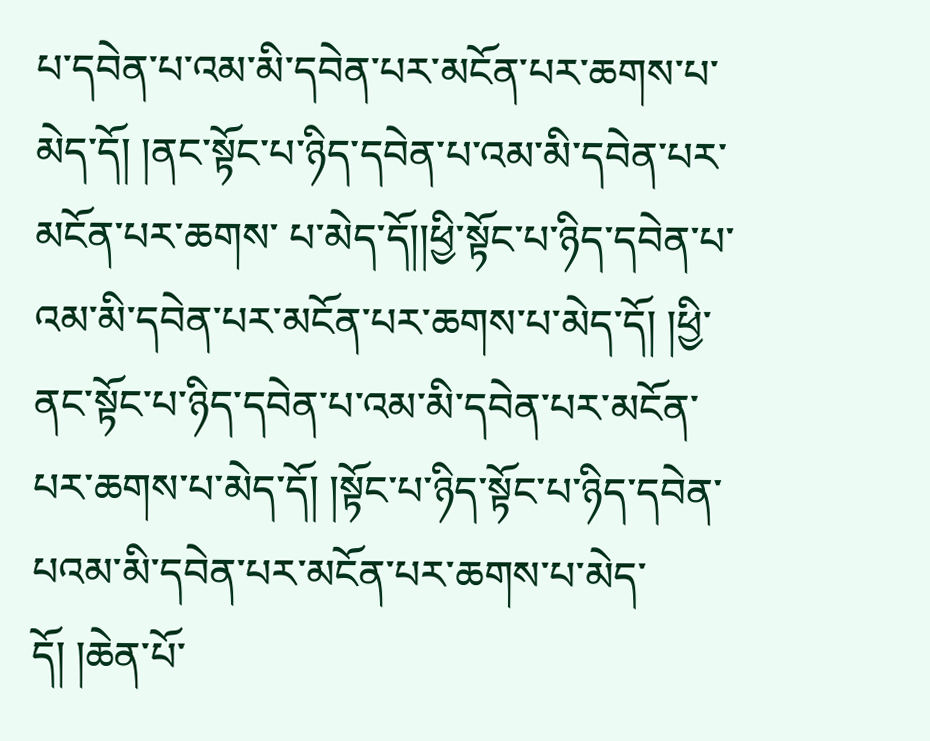པ་དབེན་པ་འམ་མི་དབེན་པར་མངོན་པར་ཆགས་པ་མེད་དོ། །ནང་སྟོང་པ་ཉིད་དབེན་པ་འམ་མི་དབེན་པར་མངོན་པར་ཆགས་ པ་མེད་དོ།།ཕྱི་སྟོང་པ་ཉིད་དབེན་པ་འམ་མི་དབེན་པར་མངོན་པར་ཆགས་པ་མེད་དོ། །ཕྱི་ནང་སྟོང་པ་ཉིད་དབེན་པ་འམ་མི་དབེན་པར་མངོན་པར་ཆགས་པ་མེད་དོ། །སྟོང་པ་ཉིད་སྟོང་པ་ཉིད་དབེན་ པའམ་མི་དབེན་པར་མངོན་པར་ཆགས་པ་མེད་དོ། །ཆེན་པོ་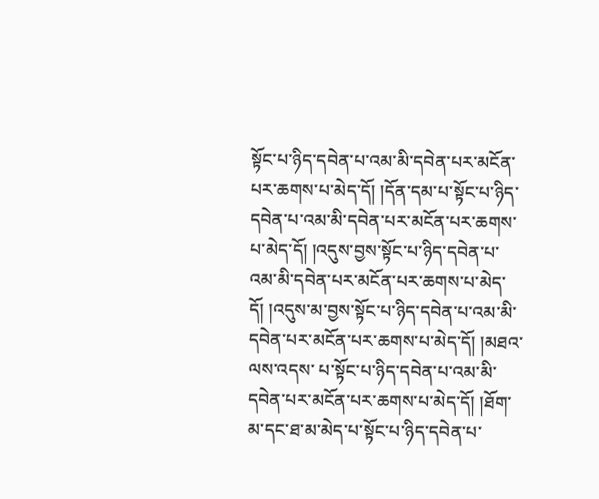སྟོང་པ་ཉིད་དབེན་པ་འམ་མི་དབེན་པར་མངོན་པར་ཆགས་པ་མེད་དོ། །དོན་དམ་པ་སྟོང་པ་ཉིད་དབེན་པ་འམ་མི་དབེན་པར་མངོན་པར་ཆགས་ པ་མེད་དོ། །འདུས་བྱས་སྟོང་པ་ཉིད་དབེན་པ་འམ་མི་དབེན་པར་མངོན་པར་ཆགས་པ་མེད་དོ། །འདུས་མ་བྱས་སྟོང་པ་ཉིད་དབེན་པ་འམ་མི་དབེན་པར་མངོན་པར་ཆགས་པ་མེད་དོ། །མཐའ་ལས་འདས་ པ་སྟོང་པ་ཉིད་དབེན་པ་འམ་མི་དབེན་པར་མངོན་པར་ཆགས་པ་མེད་དོ། །ཐོག་མ་དང་ཐ་མ་མེད་པ་སྟོང་པ་ཉིད་དབེན་པ་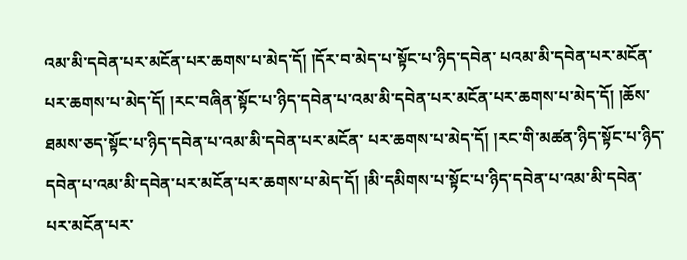འམ་མི་དབེན་པར་མངོན་པར་ཆགས་པ་མེད་དོ། །དོར་བ་མེད་པ་སྟོང་པ་ཉིད་དབེན་ པའམ་མི་དབེན་པར་མངོན་པར་ཆགས་པ་མེད་དོ། །རང་བཞིན་སྟོང་པ་ཉིད་དབེན་པ་འམ་མི་དབེན་པར་མངོན་པར་ཆགས་པ་མེད་དོ། །ཆོས་ཐམས་ཅད་སྟོང་པ་ཉིད་དབེན་པ་འམ་མི་དབེན་པར་མངོན་ པར་ཆགས་པ་མེད་དོ། །རང་གི་མཚན་ཉིད་སྟོང་པ་ཉིད་དབེན་པ་འམ་མི་དབེན་པར་མངོན་པར་ཆགས་པ་མེད་དོ། །མི་དམིགས་པ་སྟོང་པ་ཉིད་དབེན་པ་འམ་མི་དབེན་པར་མངོན་པར་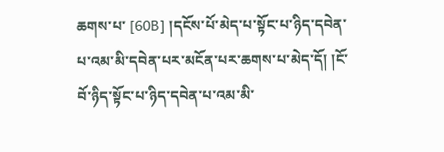ཆགས་པ་ [60B] །དངོས་པོ་མེད་པ་སྟོང་པ་ཉིད་དབེན་པ་འམ་མི་དབེན་པར་མངོན་པར་ཆགས་པ་མེད་དོ། །ངོ་བོ་ཉིད་སྟོང་པ་ཉིད་དབེན་པ་འམ་མི་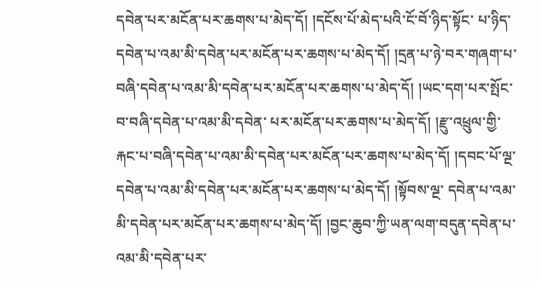དབེན་པར་མངོན་པར་ཆགས་པ་མེད་དོ། །དངོས་པོ་མེད་པའི་ངོ་བོ་ཉིད་སྟོང་ པ་ཉིད་དབེན་པ་འམ་མི་དབེན་པར་མངོན་པར་ཆགས་པ་མེད་དོ། །དྲན་པ་ཉེ་བར་གཞག་པ་བཞི་དབེན་པ་འམ་མི་དབེན་པར་མངོན་པར་ཆགས་པ་མེད་དོ། །ཡང་དག་པར་སྤོང་བ་བཞི་དབེན་པ་འམ་མི་དབེན་ པར་མངོན་པར་ཆགས་པ་མེད་དོ། །རྫུ་འཕྲུལ་གྱི་རྐང་པ་བཞི་དབེན་པ་འམ་མི་དབེན་པར་མངོན་པར་ཆགས་པ་མེད་དོ། །དབང་པོ་ལྔ་དབེན་པ་འམ་མི་དབེན་པར་མངོན་པར་ཆགས་པ་མེད་དོ། །སྟོབས་ལྔ་ དབེན་པ་འམ་མི་དབེན་པར་མངོན་པར་ཆགས་པ་མེད་དོ། །བྱང་ཆུབ་ཀྱི་ཡན་ལག་བདུན་དབེན་པ་འམ་མི་དབེན་པར་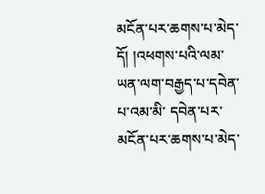མངོན་པར་ཆགས་པ་མེད་དོ། །འཕགས་པའི་ལམ་ཡན་ལག་བརྒྱད་པ་དབེན་པ་འམ་མི་ དབེན་པར་མངོན་པར་ཆགས་པ་མེད་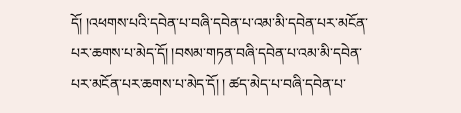དོ། །འཕགས་པའི་དབེན་པ་བཞི་དབེན་པ་འམ་མི་དབེན་པར་མངོན་པར་ཆགས་པ་མེད་དོ། །བསམ་གཏན་བཞི་དབེན་པ་འམ་མི་དབེན་པར་མངོན་པར་ཆགས་པ་མེད་དོ། ། ཚད་མེད་པ་བཞི་དབེན་པ་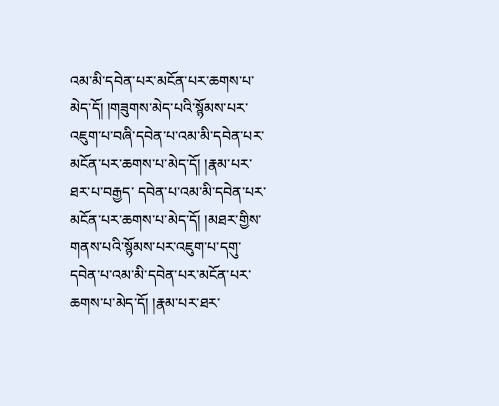འམ་མི་དབེན་པར་མངོན་པར་ཆགས་པ་མེད་དོ། །གཟུགས་མེད་པའི་སྙོམས་པར་འཇུག་པ་བཞི་དབེན་པ་འམ་མི་དབེན་པར་མངོན་པར་ཆགས་པ་མེད་དོ། །རྣམ་པར་ཐར་པ་བརྒྱད་ དབེན་པ་འམ་མི་དབེན་པར་མངོན་པར་ཆགས་པ་མེད་དོ། །མཐར་གྱིས་གནས་པའི་སྙོམས་པར་འཇུག་པ་དགུ་དབེན་པ་འམ་མི་དབེན་པར་མངོན་པར་ཆགས་པ་མེད་དོ། །རྣམ་པར་ཐར་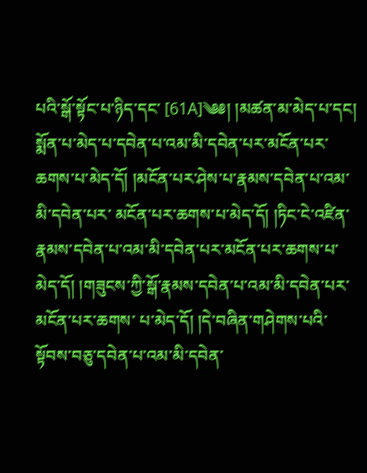པའི་སྒོ་སྟོང་པ་ཉིད་དང་ [61A]༄༅། །མཚན་མ་མེད་པ་དང། སྨོན་པ་མེད་པ་དབེན་པ་འམ་མི་དབེན་པར་མངོན་པར་ཆགས་པ་མེད་དོ། །མངོན་པར་ཤེས་པ་རྣམས་དབེན་པ་འམ་མི་དབེན་པར་ མངོན་པར་ཆགས་པ་མེད་དོ། །ཏིང་ངེ་འཛིན་རྣམས་དབེན་པ་འམ་མི་དབེན་པར་མངོན་པར་ཆགས་པ་མེད་དོ། །གཟུངས་ཀྱི་སྒོ་རྣམས་དབེན་པ་འམ་མི་དབེན་པར་མངོན་པར་ཆགས་ པ་མེད་དོ། །དེ་བཞིན་གཤེགས་པའི་སྟོབས་བཅུ་དབེན་པ་འམ་མི་དབེན་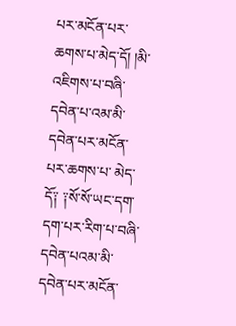པར་མངོན་པར་ཆགས་པ་མེད་དོ། །མི་འཇིགས་པ་བཞི་དབེན་པ་འམ་མི་དབེན་པར་མངོན་པར་ཆགས་པ་ མེད་དོ༑ ༑སོ་སོ་ཡང་དག་དག་པར་རིག་པ་བཞི་དབེན་པའམ་མི་དབེན་པར་མངོན་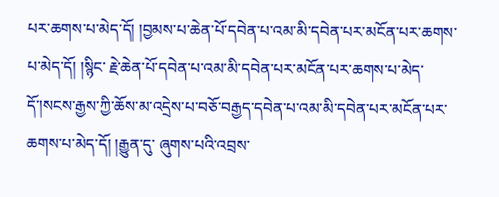པར་ཆགས་པ་མེད་དོ། །བྱམས་པ་ཆེན་པོ་དབེན་པ་འམ་མི་དབེན་པར་མངོན་པར་ཆགས་པ་མེད་དོ། །སྙིང་ རྗེ་ཆེན་པོ་དབེན་པ་འམ་མི་དབེན་པར་མངོན་པར་ཆགས་པ་མེད་དོ་།སངས་རྒྱས་ཀྱི་ཆོས་མ་འདྲེས་པ་བཅོ་བརྒྱད་དབེན་པ་འམ་མི་དབེན་པར་མངོན་པར་ཆགས་པ་མེད་དོ། །རྒྱུན་དུ་ ཞུགས་པའི་འབྲས་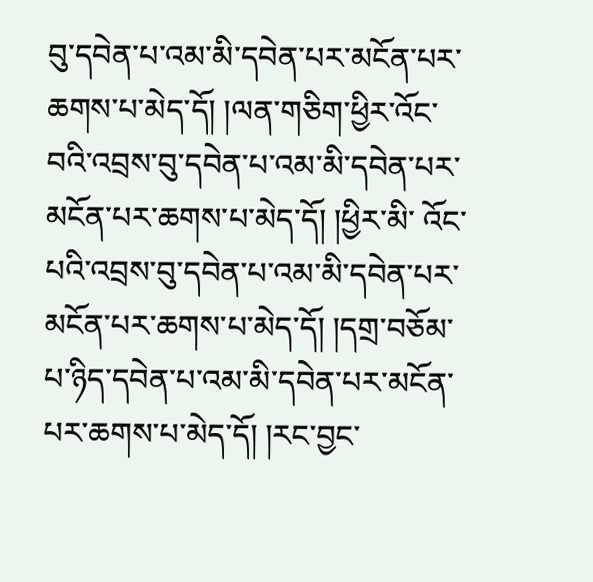བུ་དབེན་པ་འམ་མི་དབེན་པར་མངོན་པར་ཆགས་པ་མེད་དོ། །ལན་གཅིག་ཕྱིར་འོང་བའི་འབྲས་བུ་དབེན་པ་འམ་མི་དབེན་པར་མངོན་པར་ཆགས་པ་མེད་དོ། །ཕྱིར་མི་ འོང་པའི་འབྲས་བུ་དབེན་པ་འམ་མི་དབེན་པར་མངོན་པར་ཆགས་པ་མེད་དོ། །དགྲ་བཅོམ་པ་ཉིད་དབེན་པ་འམ་མི་དབེན་པར་མངོན་པར་ཆགས་པ་མེད་དོ། །རང་བྱང་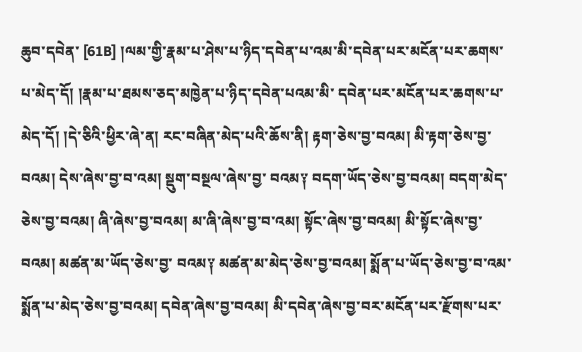ཆུབ་དབེན་ [61B] །ལམ་གྱི་རྣམ་པ་ཤེས་པ་ཉིད་དབེན་པ་འམ་མི་དབེན་པར་མངོན་པར་ཆགས་པ་མེད་དོ། །རྣམ་པ་ཐམས་ཅད་མཁྱེན་པ་ཉིད་དབེན་པའམ་མི་ དབེན་པར་མངོན་པར་ཆགས་པ་མེད་དོ། །དེ་ཅིའི་ཕྱིར་ཞེ་ན། རང་བཞིན་མེད་པའི་ཆོས་ནི། རྟག་ཅེས་བྱ་བའམ། མི་རྟག་ཅེས་བྱ་བའམ། དེས་ཞེས་བྱ་བ་འམ། སྡུག་བསྔལ་ཞེས་བྱ་ བའམ༑ བདག་ཡོད་ཅེས་བྱ་བའམ། བདག་མེད་ཅེས་བྱ་བའམ། ཞི་ཞེས་བྱ་བའམ། མ་ཞི་ཞེས་བྱ་བ་འམ། སྟོང་ཞེས་བྱ་བའམ། མི་སྟོང་ཞེས་བྱ་བའམ། མཚན་མ་ཡོད་ཅེས་བྱ་ བའམ༑ མཚན་མ་མེད་ཅེས་བྱ་བའམ། སྨོན་པ་ཡོད་ཅེས་བྱ་བ་འམ་སྨོན་པ་མེད་ཅེས་བྱ་བའམ། དབེན་ཞེས་བྱ་བའམ། མི་དབེན་ཞེས་བྱ་བར་མངོན་པར་རྫོགས་པར་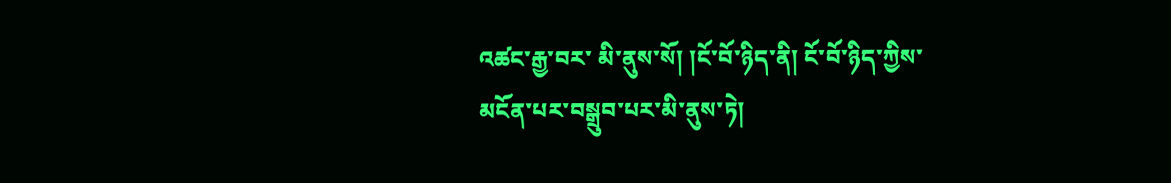འཚང་རྒྱ་བར་ མི་ནུས་སོ། །ངོ་བོ་ཉིད་ནི། ངོ་བོ་ཉིད་ཀྱིས་མངོན་པར་བསྒྲུབ་པར་མི་ནུས་ཏེ།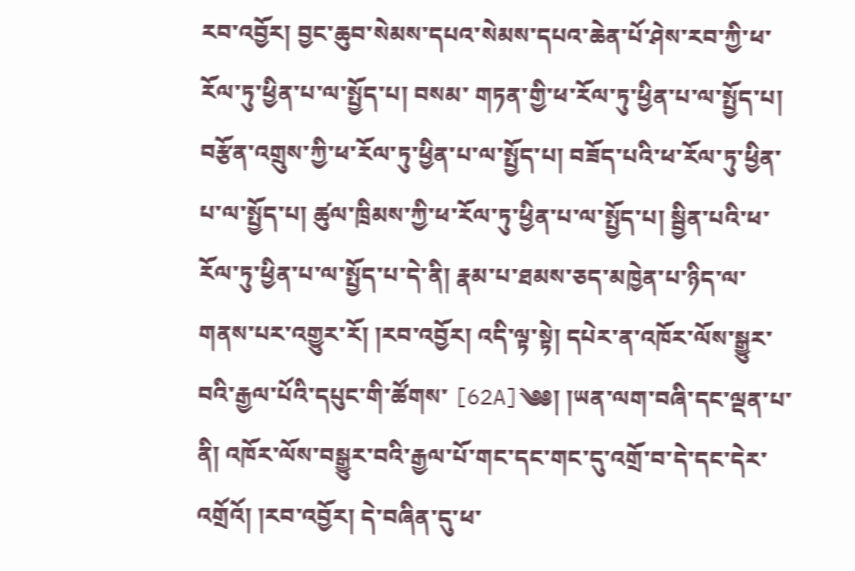རབ་འབྱོར། བྱང་ཆུབ་སེམས་དཔའ་སེམས་དཔའ་ཆེན་པོ་ཤེས་རབ་ཀྱི་ཕ་རོལ་ཏུ་ཕྱིན་པ་ལ་སྤྱོད་པ། བསམ་ གཏན་གྱི་ཕ་རོལ་ཏུ་ཕྱིན་པ་ལ་སྤྱོད་པ། བརྩོན་འགྲུས་ཀྱི་ཕ་རོལ་ཏུ་ཕྱིན་པ་ལ་སྤྱོད་པ། བཟོད་པའི་ཕ་རོལ་ཏུ་ཕྱིན་པ་ལ་སྤྱོད་པ། ཚུལ་ཁྲིམས་ཀྱི་ཕ་རོལ་ཏུ་ཕྱིན་པ་ལ་སྤྱོད་པ། སྦྱིན་པའི་ཕ་ རོལ་ཏུ་ཕྱིན་པ་ལ་སྤྱོད་པ་དེ་ནི། རྣམ་པ་ཐམས་ཅད་མཁྱེན་པ་ཉིད་ལ་གནས་པར་འགྱུར་རོ། །རབ་འབྱོར། འདི་ལྟ་སྟེ། དཔེར་ན་འཁོར་ལོས་སྒྱུར་བའི་རྒྱལ་པོའི་དཔུང་གི་ཚོགས་ [62A]༄༅། །ཡན་ལག་བཞི་དང་ལྡན་པ་ནི། འཁོར་ལོས་བསྒྱུར་བའི་རྒྱལ་པོ་གང་དང་གང་དུ་འགྲོ་བ་དེ་དང་དེར་འགྲོའོ། །རབ་འབྱོར། དེ་བཞིན་དུ་ཕ་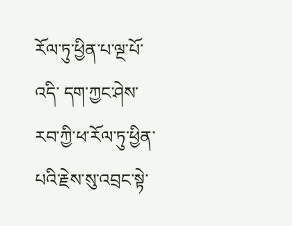རོལ་ཏུ་ཕྱིན་པ་ལྔ་པོ་འདི་ དག་ཀྱང་ཤེས་རབ་ཀྱི་ཕ་རོལ་ཏུ་ཕྱིན་པའི་རྗེས་སུ་འབྲང་སྟེ་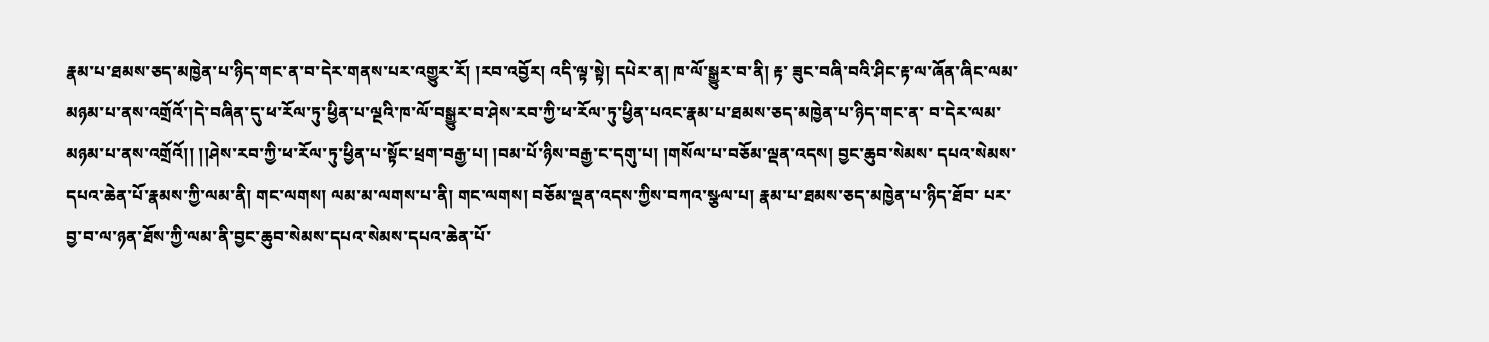རྣམ་པ་ཐམས་ཅད་མཁྱེན་པ་ཉིད་གང་ན་བ་དེར་གནས་པར་འགྱུར་རོ། །རབ་འབྱོར། འདི་ལྟ་སྟེ། དཔེར་ན། ཁ་ལོ་སྒྱུར་བ་ནི། རྟ་ ཟུང་བཞི་བའི་ཤིང་རྟ་ལ་ཞོན་ཞིང་ལམ་མཉམ་པ་ནས་འགྲོའོ་།དེ་བཞིན་དུ་ཕ་རོལ་ཏུ་ཕྱིན་པ་ལྔའི་ཁ་ལོ་བསྒྱུར་བ་ཤེས་རབ་ཀྱི་ཕ་རོལ་ཏུ་ཕྱིན་པའང་རྣམ་པ་ཐམས་ཅད་མཁྱེན་པ་ཉིད་གང་ན་ བ་དེར་ལམ་མཉམ་པ་ནས་འགྲོའོ།། །།ཤེས་རབ་ཀྱི་ཕ་རོལ་ཏུ་ཕྱིན་པ་སྟོང་ཕྲག་བརྒྱ་པ། །བམ་པོ་ཉིས་བརྒྱ་ང་དགུ་པ། །གསོལ་པ་བཅོམ་ལྡན་འདས། བྱང་ཆུབ་སེམས་ དཔའ་སེམས་དཔའ་ཆེན་པོ་རྣམས་ཀྱི་ལམ་ནི། གང་ལགས། ལམ་མ་ལགས་པ་ནི། གང་ལགས། བཅོམ་ལྡན་འདས་ཀྱིས་བཀའ་སྩལ་པ། རྣམ་པ་ཐམས་ཅད་མཁྱེན་པ་ཉིད་ཐོབ་ པར་བྱ་བ་ལ་ཉན་ཐོས་ཀྱི་ལམ་ནི་བྱང་ཆུབ་སེམས་དཔའ་སེམས་དཔའ་ཆེན་པོ་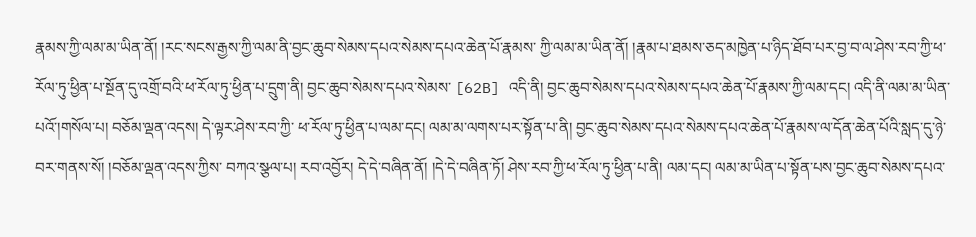རྣམས་ཀྱི་ལམ་མ་ཡིན་ནོ། །རང་སངས་རྒྱས་ཀྱི་ལམ་ནི་བྱང་ཆུབ་སེམས་དཔའ་སེམས་དཔའ་ཆེན་པོ་རྣམས་ ཀྱི་ལམ་མ་ཡིན་ནོ། །རྣམ་པ་ཐམས་ཅད་མཁྱེན་པ་ཉིད་ཐོབ་པར་བྱ་བ་ལ་ཤེས་རབ་ཀྱི་ཕ་རོལ་ཏུ་ཕྱིན་པ་སྔོན་དུ་འགྲོ་བའི་ཕ་རོལ་ཏུ་ཕྱིན་པ་དྲུག་ནི། བྱང་ཆུབ་སེམས་དཔའ་སེམས་ [62B] འདི་ནི། བྱང་ཆུབ་སེམས་དཔའ་སེམས་དཔའ་ཆེན་པོ་རྣམས་ཀྱི་ལམ་དང། འདི་ནི་ལམ་མ་ཡིན་པའོ་།གསོལ་པ། བཅོམ་ལྡན་འདས། དེ་ལྟར་ཤེས་རབ་ཀྱི་ ཕ་རོལ་ཏུ་ཕྱིན་པ་ལམ་དང། ལམ་མ་ལགས་པར་སྟོན་པ་ནི། བྱང་ཆུབ་སེམས་དཔའ་སེམས་དཔའ་ཆེན་པོ་རྣམས་ལ་དོན་ཆེན་པོའི་སླད་དུ་ཉེ་བར་གནས་སོ། །བཅོམ་ལྡན་འདས་ཀྱིས་ བཀའ་སྩལ་པ། རབ་འབྱོར། དེ་དེ་བཞིན་ནོ། །དེ་དེ་བཞིན་ཏོ། ཤེས་རབ་ཀྱི་ཕ་རོལ་ཏུ་ཕྱིན་པ་ནི། ལམ་དང། ལམ་མ་ཡིན་པ་སྟོན་པས་བྱང་ཆུབ་སེམས་དཔའ་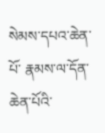སེམས་དཔའ་ཆེན་པོ་ རྣམས་ལ་དོན་ཆེན་པོའི་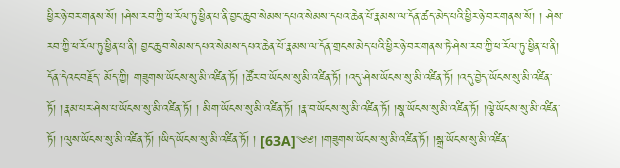ཕྱིར་ཉེ་བར་གནས་སོ། །ཤེས་རབ་ཀྱི་ཕ་རོལ་ཏུ་ཕྱིན་པ་ནི་བྱང་ཆུབ་སེམས་དཔའ་སེམས་དཔའ་ཆེན་པོ་རྣམས་ལ་དོན་ཚད་མེད་པའི་ཕྱིར་ཉེ་བར་གནས་སོ། ། ཤེས་རབ་ཀྱི་ཕ་རོལ་ཏུ་ཕྱིན་པ་ནི། བྱང་ཆུབ་སེམས་དཔའ་སེམས་དཔའ་ཆེན་པོ་རྣམས་ལ་དོན་གྲངས་མེད་པའི་ཕྱིར་ཉེ་བར་གནས་ཏེ་ཤེས་རབ་ཀྱི་ཕ་རོལ་ཏུ་ཕྱིན་པ་ནི། དོན་དེའང་བརྗོད་ མོད་ཀྱི། གཟུགས་ཡོངས་སུ་མི་འཛིན་ཏོ། །ཚོར་བ་ཡོངས་སུ་མི་འཛིན་ཏོ། །འདུ་ཤེས་ཡོངས་སུ་མི་འཛིན་ཏོ། །འདུ་བྱེད་ཡོངས་སུ་མི་འཛིན་ཏོ། །རྣམ་པར་ཤེས་པ་ཡོངས་སུ་མི་འཛིན་ཏོ། ། མིག་ཡོངས་སུ་མི་འཛིན་ཏོ། །རྣ་བ་ཡོངས་སུ་མི་འཛིན་ཏོ། །སྣ་ཡོངས་སུ་མི་འཛིན་ཏོ། །ལྕེ་ཡོངས་སུ་མི་འཛིན་ཏོ། །ལུས་ཡོངས་སུ་མི་འཛིན་ཏོ། །ཡིད་ཡོངས་སུ་མི་འཛིན་ཏོ། ། [63A]༄༅། །གཟུགས་ཡོངས་སུ་མི་འཛིན་ཏོ། །སྒྲ་ཡོངས་སུ་མི་འཛིན་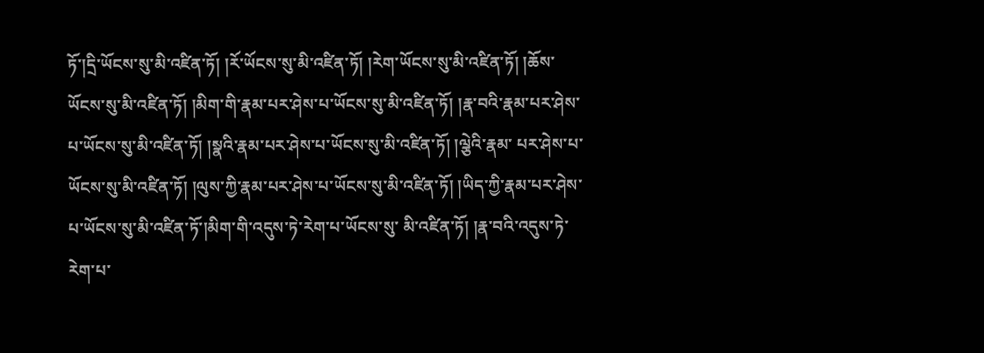ཏོ་།དྲི་ཡོངས་སུ་མི་འཛིན་ཏོ། །རོ་ཡོངས་སུ་མི་འཛིན་ཏོ། །རེག་ཡོངས་སུ་མི་འཛིན་ཏོ། །ཆོས་ ཡོངས་སུ་མི་འཛིན་ཏོ། །མིག་གི་རྣམ་པར་ཤེས་པ་ཡོངས་སུ་མི་འཛིན་ཏོ། །རྣ་བའི་རྣམ་པར་ཤེས་པ་ཡོངས་སུ་མི་འཛིན་ཏོ། །སྣའི་རྣམ་པར་ཤེས་པ་ཡོངས་སུ་མི་འཛིན་ཏོ། །ལྕེའི་རྣམ་ པར་ཤེས་པ་ཡོངས་སུ་མི་འཛིན་ཏོ། །ལུས་ཀྱི་རྣམ་པར་ཤེས་པ་ཡོངས་སུ་མི་འཛིན་ཏོ། །ཡིད་ཀྱི་རྣམ་པར་ཤེས་པ་ཡོངས་སུ་མི་འཛིན་ཏོ་།མིག་གི་འདུས་ཏེ་རེག་པ་ཡོངས་སུ་ མི་འཛིན་ཏོ། །རྣ་བའི་འདུས་ཏེ་རེག་པ་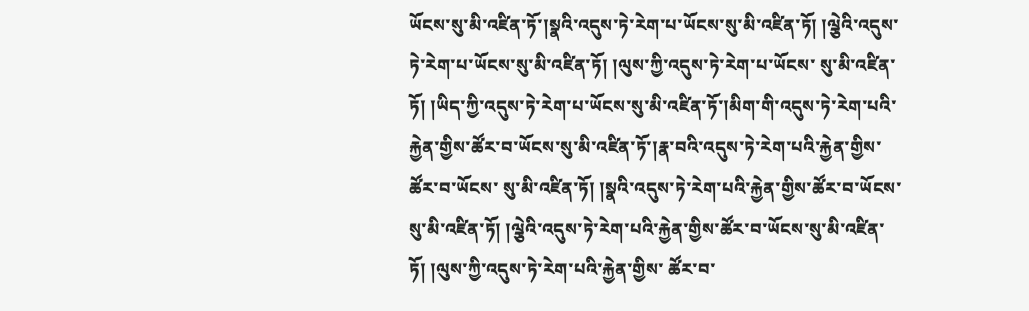ཡོངས་སུ་མི་འཛིན་ཏོ་།སྣའི་འདུས་ཏེ་རེག་པ་ཡོངས་སུ་མི་འཛིན་ཏོ། །ལྕེའི་འདུས་ཏེ་རེག་པ་ཡོངས་སུ་མི་འཛིན་ཏོ། །ལུས་ཀྱི་འདུས་ཏེ་རེག་པ་ཡོངས་ སུ་མི་འཛིན་ཏོ། །ཡིད་ཀྱི་འདུས་ཏེ་རེག་པ་ཡོངས་སུ་མི་འཛིན་ཏོ་།མིག་གི་འདུས་ཏེ་རེག་པའི་རྐྱེན་གྱིས་ཚོར་བ་ཡོངས་སུ་མི་འཛིན་ཏོ་།རྣ་བའི་འདུས་ཏེ་རེག་པའི་རྐྱེན་གྱིས་ཚོར་བ་ཡོངས་ སུ་མི་འཛིན་ཏོ། །སྣའི་འདུས་ཏེ་རེག་པའི་རྐྱེན་གྱིས་ཚོར་བ་ཡོངས་སུ་མི་འཛིན་ཏོ། །ལྕེའི་འདུས་ཏེ་རེག་པའི་རྐྱེན་གྱིས་ཚོར་བ་ཡོངས་སུ་མི་འཛིན་ཏོ། །ལུས་ཀྱི་འདུས་ཏེ་རེག་པའི་རྐྱེན་གྱིས་ ཚོར་བ་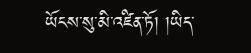ཡོངས་སུ་མི་འཛིན་ཏོ། །ཡིད་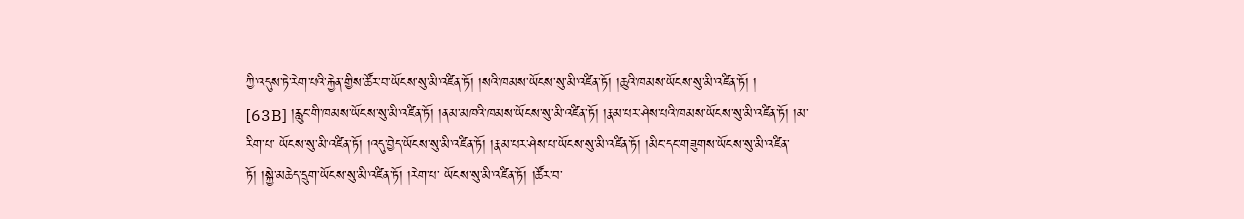ཀྱི་འདུས་ཏེ་རེག་པའི་རྐྱེན་གྱིས་ཚོར་བ་ཡོངས་སུ་མི་འཛིན་ཏོ། །སའི་ཁམས་ཡོངས་སུ་མི་འཛིན་ཏོ། །ཆུའི་ཁམས་ཡོངས་སུ་མི་འཛིན་ཏོ། ། [63B] །རླུང་གི་ཁམས་ཡོངས་སུ་མི་འཛིན་ཏོ། །ནམ་མཁའི་ཁམས་ཡོངས་སུ་མི་འཛིན་ཏོ། །རྣམ་པར་ཤེས་པའི་ཁམས་ཡོངས་སུ་མི་འཛིན་ཏོ། །མ་རིག་པ་ ཡོངས་སུ་མི་འཛིན་ཏོ། །འདུ་བྱེད་ཡོངས་སུ་མི་འཛིན་ཏོ། །རྣམ་པར་ཤེས་པ་ཡོངས་སུ་མི་འཛིན་ཏོ། །མིང་དང་གཟུགས་ཡོངས་སུ་མི་འཛིན་ཏོ། །སྐྱེ་མཆེད་དྲུག་ཡོངས་སུ་མི་འཛིན་ཏོ། །རེག་པ་ ཡོངས་སུ་མི་འཛིན་ཏོ། །ཚོར་བ་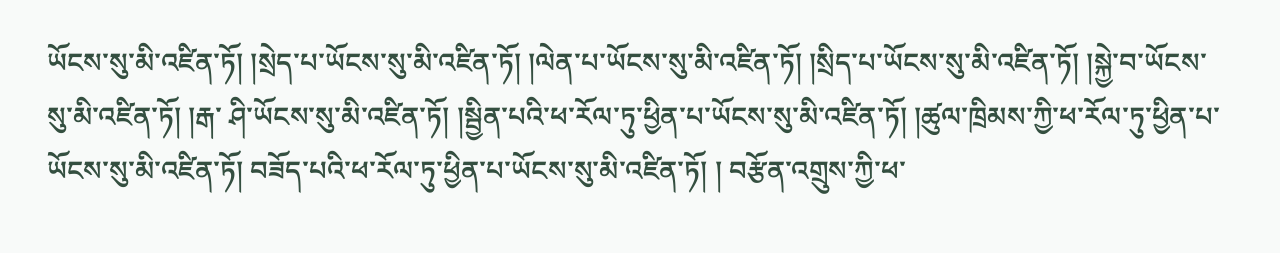ཡོངས་སུ་མི་འཛིན་ཏོ། །སྲེད་པ་ཡོངས་སུ་མི་འཛིན་ཏོ། །ལེན་པ་ཡོངས་སུ་མི་འཛིན་ཏོ། །སྲིད་པ་ཡོངས་སུ་མི་འཛིན་ཏོ། །སྐྱེ་བ་ཡོངས་སུ་མི་འཛིན་ཏོ། །རྒ་ ཤི་ཡོངས་སུ་མི་འཛིན་ཏོ། །སྦྱིན་པའི་ཕ་རོལ་ཏུ་ཕྱིན་པ་ཡོངས་སུ་མི་འཛིན་ཏོ། །ཚུལ་ཁྲིམས་ཀྱི་ཕ་རོལ་ཏུ་ཕྱིན་པ་ཡོངས་སུ་མི་འཛིན་ཏོ། བཟོད་པའི་ཕ་རོལ་ཏུ་ཕྱིན་པ་ཡོངས་སུ་མི་འཛིན་ཏོ། ། བརྩོན་འགྲུས་ཀྱི་ཕ་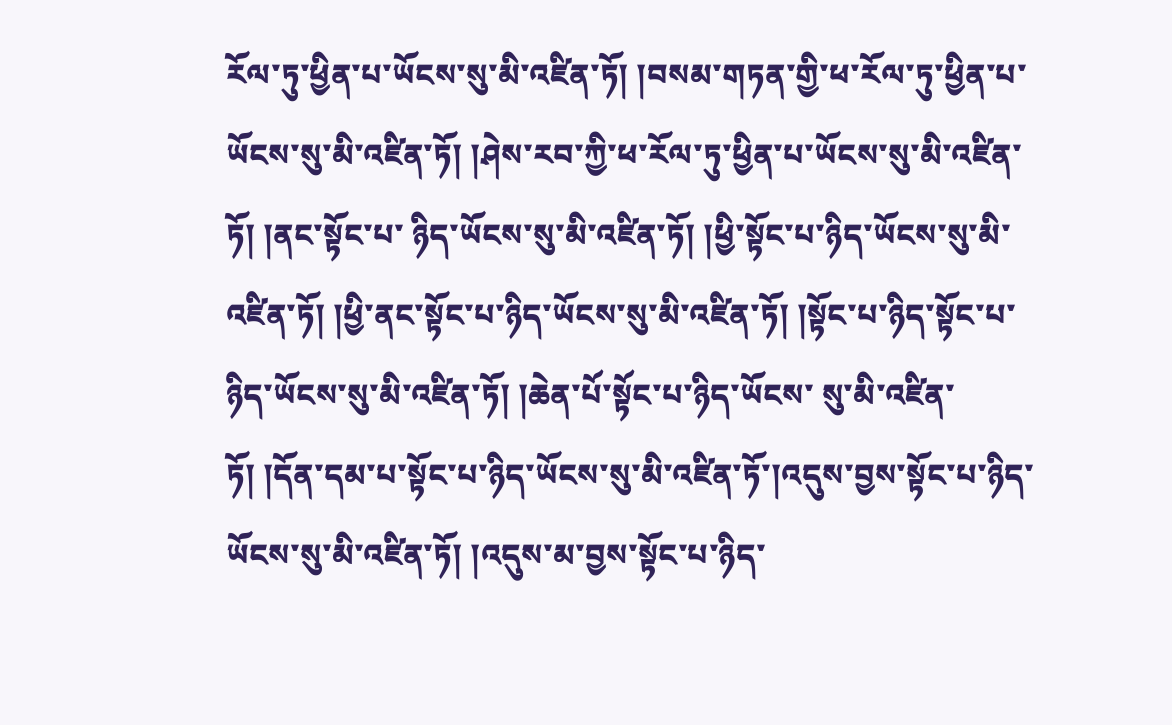རོལ་ཏུ་ཕྱིན་པ་ཡོངས་སུ་མི་འཛིན་ཏོ། །བསམ་གཏན་གྱི་ཕ་རོལ་ཏུ་ཕྱིན་པ་ཡོངས་སུ་མི་འཛིན་ཏོ། །ཤེས་རབ་ཀྱི་ཕ་རོལ་ཏུ་ཕྱིན་པ་ཡོངས་སུ་མི་འཛིན་ཏོ། །ནང་སྟོང་པ་ ཉིད་ཡོངས་སུ་མི་འཛིན་ཏོ། །ཕྱི་སྟོང་པ་ཉིད་ཡོངས་སུ་མི་འཛིན་ཏོ། །ཕྱི་ནང་སྟོང་པ་ཉིད་ཡོངས་སུ་མི་འཛིན་ཏོ། །སྟོང་པ་ཉིད་སྟོང་པ་ཉིད་ཡོངས་སུ་མི་འཛིན་ཏོ། །ཆེན་པོ་སྟོང་པ་ཉིད་ཡོངས་ སུ་མི་འཛིན་ཏོ། །དོན་དམ་པ་སྟོང་པ་ཉིད་ཡོངས་སུ་མི་འཛིན་ཏོ་།འདུས་བྱས་སྟོང་པ་ཉིད་ཡོངས་སུ་མི་འཛིན་ཏོ། །འདུས་མ་བྱས་སྟོང་པ་ཉིད་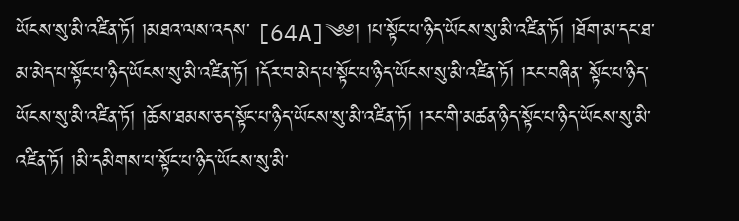ཡོངས་སུ་མི་འཛིན་ཏོ། །མཐའ་ལས་འདས་ [64A]༄༅། །པ་སྟོང་པ་ཉིད་ཡོངས་སུ་མི་འཛིན་ཏོ། །ཐོག་མ་དང་ཐ་མ་མེད་པ་སྟོང་པ་ཉིད་ཡོངས་སུ་མི་འཛིན་ཏོ། །དོར་བ་མེད་པ་སྟོང་པ་ཉིད་ཡོངས་སུ་མི་འཛིན་ཏོ། །རང་བཞིན་ སྟོང་པ་ཉིད་ཡོངས་སུ་མི་འཛིན་ཏོ། །ཆོས་ཐམས་ཅད་སྟོང་པ་ཉིད་ཡོངས་སུ་མི་འཛིན་ཏོ། །རང་གི་མཚན་ཉིད་སྟོང་པ་ཉིད་ཡོངས་སུ་མི་འཛིན་ཏོ། །མི་དམིགས་པ་སྟོང་པ་ཉིད་ཡོངས་སུ་མི་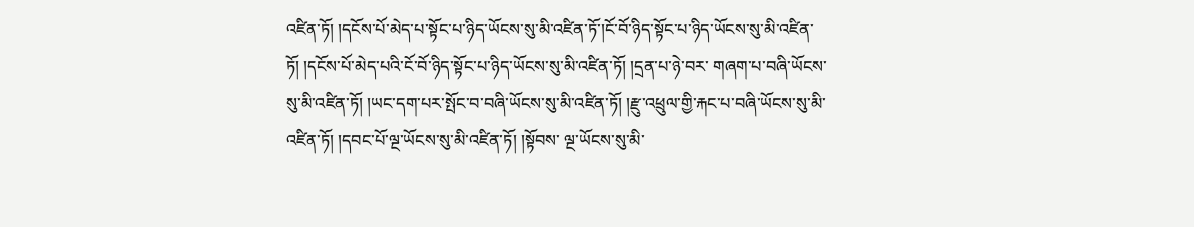འཛིན་ཏོ། །དངོས་པོ་མེད་པ་སྟོང་པ་ཉིད་ཡོངས་སུ་མི་འཛིན་ཏོ་།ངོ་བོ་ཉིད་སྟོང་པ་ཉིད་ཡོངས་སུ་མི་འཛིན་ཏོ། །དངོས་པོ་མེད་པའི་ངོ་བོ་ཉིད་སྟོང་པ་ཉིད་ཡོངས་སུ་མི་འཛིན་ཏོ། །དྲན་པ་ཉེ་བར་ གཞག་པ་བཞི་ཡོངས་སུ་མི་འཛིན་ཏོ། །ཡང་དག་པར་སྤོང་བ་བཞི་ཡོངས་སུ་མི་འཛིན་ཏོ། །རྫུ་འཕྲུལ་གྱི་རྐང་པ་བཞི་ཡོངས་སུ་མི་འཛིན་ཏོ། །དབང་པོ་ལྔ་ཡོངས་སུ་མི་འཛིན་ཏོ། །སྟོབས་ ལྔ་ཡོངས་སུ་མི་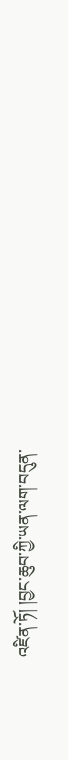འཛིན་ཏོ། །བྱང་ཆུབ་ཀྱི་ཡན་ལག་བདུན་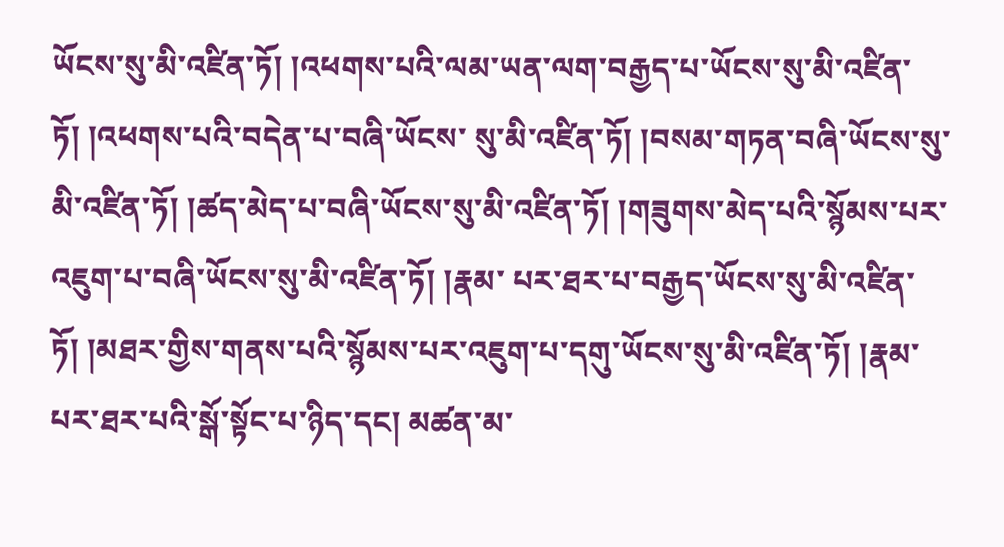ཡོངས་སུ་མི་འཛིན་ཏོ། །འཕགས་པའི་ལམ་ཡན་ལག་བརྒྱད་པ་ཡོངས་སུ་མི་འཛིན་ཏོ། །འཕགས་པའི་བདེན་པ་བཞི་ཡོངས་ སུ་མི་འཛིན་ཏོ། །བསམ་གཏན་བཞི་ཡོངས་སུ་མི་འཛིན་ཏོ། །ཚད་མེད་པ་བཞི་ཡོངས་སུ་མི་འཛིན་ཏོ། །གཟུགས་མེད་པའི་སྙོམས་པར་འཇུག་པ་བཞི་ཡོངས་སུ་མི་འཛིན་ཏོ། །རྣམ་ པར་ཐར་པ་བརྒྱད་ཡོངས་སུ་མི་འཛིན་ཏོ། །མཐར་གྱིས་གནས་པའི་སྙོམས་པར་འཇུག་པ་དགུ་ཡོངས་སུ་མི་འཛིན་ཏོ། །རྣམ་པར་ཐར་པའི་སྒོ་སྟོང་པ་ཉིད་དང། མཚན་མ་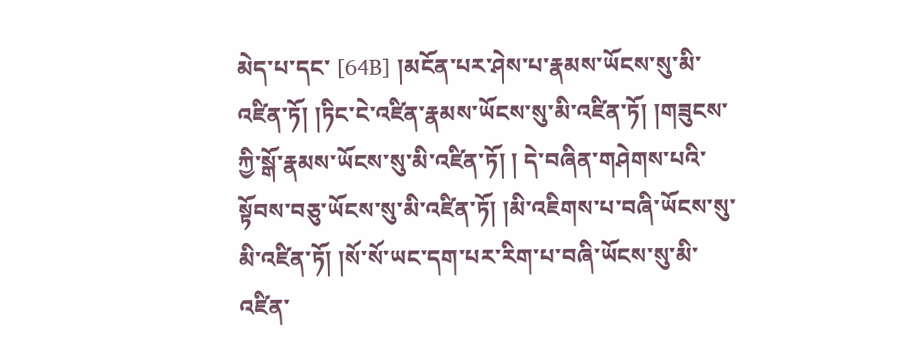མེད་པ་དང་ [64B] །མངོན་པར་ཤེས་པ་རྣམས་ཡོངས་སུ་མི་འཛིན་ཏོ། །ཏིང་ངེ་འཛིན་རྣམས་ཡོངས་སུ་མི་འཛིན་ཏོ། །གཟུངས་ཀྱི་སྒོ་རྣམས་ཡོངས་སུ་མི་འཛིན་ཏོ། ། དེ་བཞིན་གཤེགས་པའི་སྟོབས་བཅུ་ཡོངས་སུ་མི་འཛིན་ཏོ། །མི་འཇིགས་པ་བཞི་ཡོངས་སུ་མི་འཛིན་ཏོ། །སོ་སོ་ཡང་དག་པར་རིག་པ་བཞི་ཡོངས་སུ་མི་འཛིན་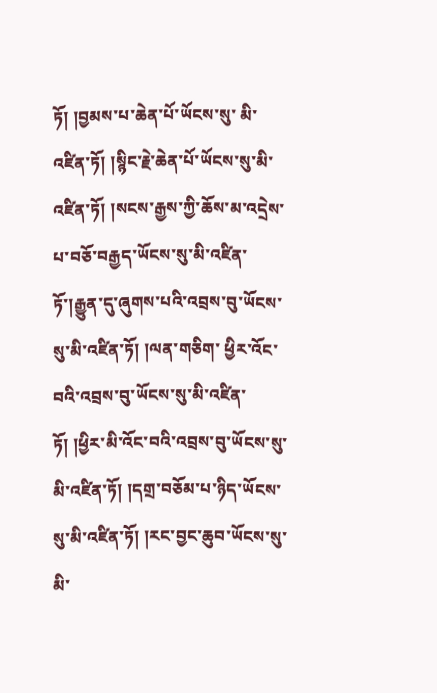ཏོ། །བྱམས་པ་ཆེན་པོ་ཡོངས་སུ་ མི་འཛིན་ཏོ། །སྙིང་རྗེ་ཆེན་པོ་ཡོངས་སུ་མི་འཛིན་ཏོ། །སངས་རྒྱས་ཀྱི་ཆོས་མ་འདྲེས་པ་བཅོ་བརྒྱད་ཡོངས་སུ་མི་འཛིན་ཏོ་།རྒྱུན་དུ་ཞུགས་པའི་འབྲས་བུ་ཡོངས་སུ་མི་འཛིན་ཏོ། །ལན་གཅིག་ ཕྱིར་འོང་བའི་འབྲས་བུ་ཡོངས་སུ་མི་འཛིན་ཏོ། །ཕྱིར་མི་འོང་བའི་འབྲས་བུ་ཡོངས་སུ་མི་འཛིན་ཏོ། །དགྲ་བཅོམ་པ་ཉིད་ཡོངས་སུ་མི་འཛིན་ཏོ། །རང་བྱང་ཆུབ་ཡོངས་སུ་མི་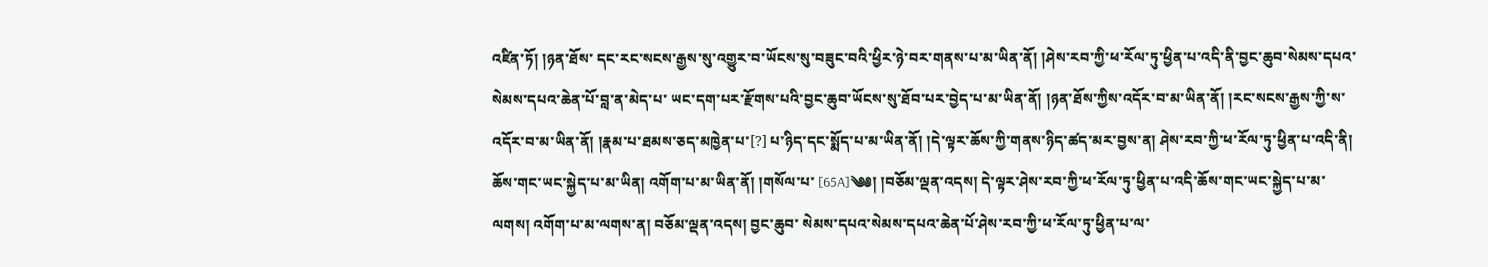འཛིན་ཏོ། །ཉན་ཐོས་ དང་རང་སངས་རྒྱས་སུ་འགྱུར་བ་ཡོངས་སུ་བཟུང་བའི་ཕྱིར་ཉེ་བར་གནས་པ་མ་ཡིན་ནོ། །ཤེས་རབ་ཀྱི་ཕ་རོལ་ཏུ་ཕྱིན་པ་འདི་ནི་བྱང་ཆུབ་སེམས་དཔའ་སེམས་དཔའ་ཆེན་པོ་བླ་ན་མེད་པ་ ཡང་དག་པར་རྫོགས་པའི་བྱང་ཆུབ་ཡོངས་སུ་ཐོབ་པར་བྱེད་པ་མ་ཡིན་ནོ། །ཉན་ཐོས་ཀྱིས་འདོར་བ་མ་ཡིན་ནོ། །རང་སངས་རྒྱས་ཀྱི་ས་འདོར་བ་མ་ཡིན་ནོ། །རྣམ་པ་ཐམས་ཅད་མཁྱེན་པ་[?] པ་ཉིད་དང་སྨོད་པ་མ་ཡིན་ནོ། །དེ་ལྟར་ཆོས་ཀྱི་གནས་ཉིད་ཚད་མར་བྱས་ན། ཤེས་རབ་ཀྱི་ཕ་རོལ་ཏུ་ཕྱིན་པ་འདི་ནི། ཆོས་གང་ཡང་སྐྱེད་པ་མ་ཡིན། འགོག་པ་མ་ཡིན་ནོ། །གསོལ་པ་ [65A]༄༅། །བཅོམ་ལྡན་འདས། དེ་ལྟར་ཤེས་རབ་ཀྱི་ཕ་རོལ་ཏུ་ཕྱིན་པ་འདི་ཆོས་གང་ཡང་སྐྱེད་པ་མ་ལགས། འགོག་པ་མ་ལགས་ན། བཅོམ་ལྡན་འདས། བྱང་ཆུབ་ སེམས་དཔའ་སེམས་དཔའ་ཆེན་པོ་ཤེས་རབ་ཀྱི་ཕ་རོལ་ཏུ་ཕྱིན་པ་ལ་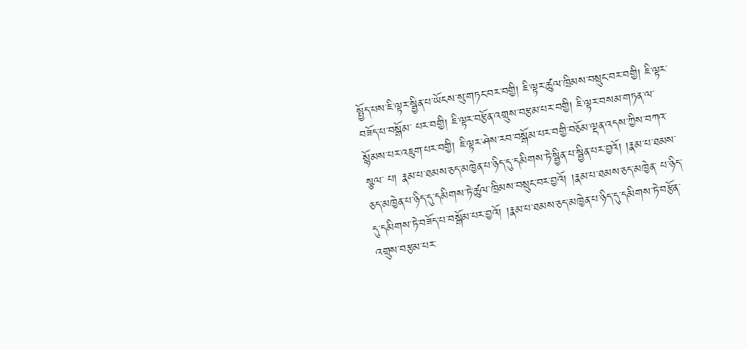སྤྱོད་པས་ཇི་ལྟར་སྦྱིན་པ་ཡོངས་སུ་གཏང་བར་བགྱི། ཇི་ལྟར་ཚུལ་ཁྲིམས་བསྲུང་བར་བགྱི། ཇི་ལྟར་བཟོད་པ་བསྒོམ་ པར་བགྱི། ཇི་ལྟར་བརྩོན་འགྲུས་བརྩམ་པར་བགྱི། ཇི་ལྟར་བསམ་གཏན་ལ་སྙོམས་པར་འཇུག་པར་བགྱི། ཇི་ལྟར་ཤེས་རབ་བསྒོམ་པར་བགྱི་བཅོམ་ལྡན་འདས་ཀྱིས་བཀའ་སྩལ་ པ། རྣམ་པ་ཐམས་ཅད་མཁྱེན་པ་ཉིད་དུ་དམིགས་ཏེ་སྦྱིན་པ་སྦྱིན་པར་བྱའོ། །རྣམ་པ་ཐམས་ཅད་མཁྱེན་པ་ཉིད་དུ་དམིགས་ཏེ་ཚུལ་ཁྲིམས་བསྲུང་བར་བྱའོ། །རྣམ་པ་ཐམས་ཅད་མཁྱེན་ པ་ཉིད་དུ་དམིགས་ཏེ་བཟོད་པ་བསྒོམ་པར་བྱའོ། །རྣམ་པ་ཐམས་ཅད་མཁྱེན་པ་ཉིད་དུ་དམིགས་ཏེ་བརྩོན་འགྲུས་བརྩམ་པར་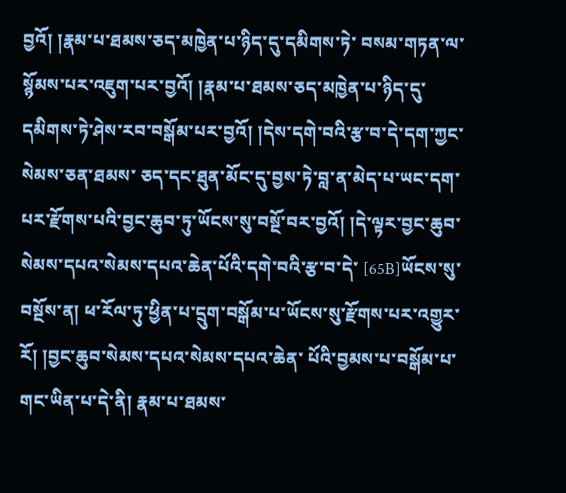བྱའོ། །རྣམ་པ་ཐམས་ཅད་མཁྱེན་པ་ཉིད་དུ་དམིགས་ཏེ་ བསམ་གཏན་ལ་སྙོམས་པར་འཇུག་པར་བྱའོ། །རྣམ་པ་ཐམས་ཅད་མཁྱེན་པ་ཉིད་དུ་དམིགས་ཏེ་ཤེས་རབ་བསྒོམ་པར་བྱའོ། །དེས་དགེ་བའི་རྩ་བ་དེ་དག་ཀྱང་སེམས་ཅན་ཐམས་ ཅད་དང་ཐུན་མོང་དུ་བྱས་ཏེ་བླ་ན་མེད་པ་ཡང་དག་པར་རྫོགས་པའི་བྱང་ཆུབ་ཏུ་ཡོངས་སུ་བསྔོ་བར་བྱའོ། །དེ་ལྟར་བྱང་ཆུབ་སེམས་དཔའ་སེམས་དཔའ་ཆེན་པོའི་དགེ་བའི་རྩ་བ་དེ་ [65B]ཡོངས་སུ་བསྔོས་ན། ཕ་རོལ་ཏུ་ཕྱིན་པ་དྲུག་བསྒོམ་པ་ཡོངས་སུ་རྫོགས་པར་འགྱུར་རོ། །བྱང་ཆུབ་སེམས་དཔའ་སེམས་དཔའ་ཆེན་ པོའི་བྱམས་པ་བསྒོམ་པ་གང་ཡིན་པ་དེ་ནི། རྣམ་པ་ཐམས་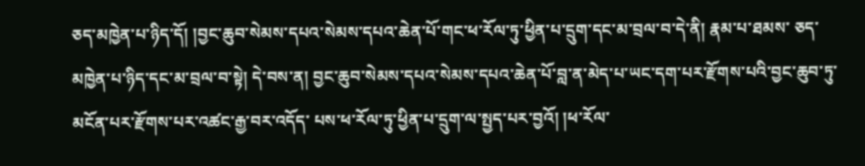ཅད་མཁྱེན་པ་ཉིད་དོ། །བྱང་ཆུབ་སེམས་དཔའ་སེམས་དཔའ་ཆེན་པོ་གང་ཕ་རོལ་ཏུ་ཕྱིན་པ་དྲུག་དང་མ་བྲལ་བ་དེ་ནི། རྣམ་པ་ཐམས་ ཅད་མཁྱེན་པ་ཉིད་དང་མ་བྲལ་བ་སྟེ། དེ་བས་ན། བྱང་ཆུབ་སེམས་དཔའ་སེམས་དཔའ་ཆེན་པོ་བླ་ན་མེད་པ་ཡང་དག་པར་རྫོགས་པའི་བྱང་ཆུབ་ཏུ་མངོན་པར་རྫོགས་པར་འཚང་རྒྱ་བར་འདོད་ པས་ཕ་རོལ་ཏུ་ཕྱིན་པ་དྲུག་ལ་སྤྱད་པར་བྱའོ། །ཕ་རོལ་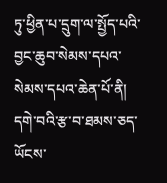ཏུ་ཕྱིན་པ་དྲུག་ལ་སྤྱོད་པའི་བྱང་ཆུབ་སེམས་དཔའ་སེམས་དཔའ་ཆེན་པོ་ནི། དགེ་བའི་རྩ་བ་ཐམས་ཅད་ཡོངས་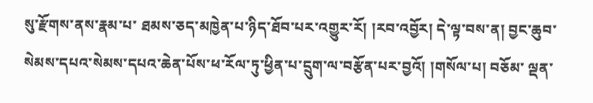སུ་རྫོགས་ནས་རྣམ་པ་ ཐམས་ཅད་མཁྱེན་པ་ཉིད་ཐོབ་པར་འགྱུར་རོ། །རབ་འབྱོར། དེ་ལྟ་བས་ན། བྱང་ཆུབ་སེམས་དཔའ་སེམས་དཔའ་ཆེན་པོས་ཕ་རོལ་ཏུ་ཕྱིན་པ་དྲུག་ལ་བརྩོན་པར་བྱའོ། །གསོལ་པ། བཅོམ་ ལྡན་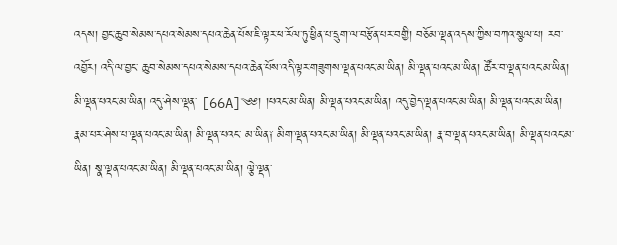འདས། བྱང་ཆུབ་སེམས་དཔའ་སེམས་དཔའ་ཆེན་པོས་ཇི་ལྟར་ཕ་རོལ་ཏུ་ཕྱིན་པ་དྲུག་ལ་བརྩོན་པར་བགྱི། བཅོམ་ལྡན་འདས་ཀྱིས་བཀའ་སྩལ་པ། རབ་འབྱོར། འདི་ལ་བྱང་ ཆུབ་སེམས་དཔའ་སེམས་དཔའ་ཆེན་པོས་འདི་ལྟར་གཟུགས་ལྡན་པའང་མ་ཡིན། མི་ལྡན་པའང་མ་ཡིན། ཚོར་བ་ལྡན་པའང་མ་ཡིན། མི་ལྡན་པའང་མ་ཡིན། འདུ་ཤེས་ལྡན་ [66A]༄༅། །པའང་མ་ཡིན། མི་ལྡན་པའང་མ་ཡིན། འདུ་བྱེད་ལྡན་པའང་མ་ཡིན། མི་ལྡན་པའང་མ་ཡིན། རྣམ་པར་ཤེས་པ་ལྡན་པའང་མ་ཡིན། མི་ལྡན་པའང་ མ་ཡིན༑ མིག་ལྡན་པའང་མ་ཡིན། མི་ལྡན་པའང་མ་ཡིན། རྣ་བ་ལྡན་པའང་མ་ཡིན། མི་ལྡན་པའང་མ་ཡིན། སྣ་ལྡན་པའང་མ་ཡིན། མི་ལྡན་པའང་མ་ཡིན། ལྕེ་ལྡན་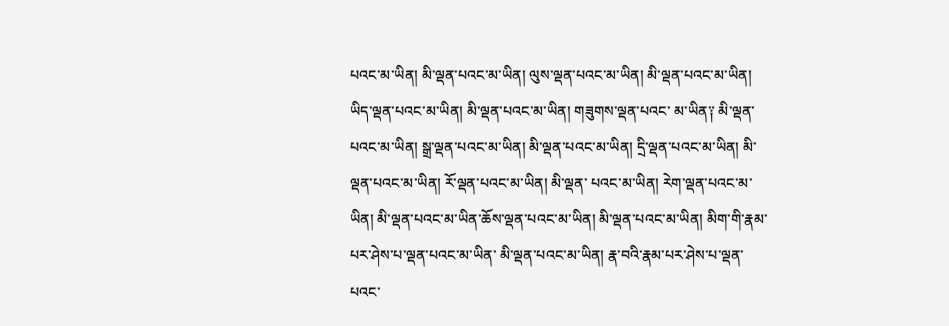པའང་མ་ཡིན། མི་ལྡན་པའང་མ་ཡིན། ལུས་ལྡན་པའང་མ་ཡིན། མི་ལྡན་པའང་མ་ཡིན། ཡིད་ལྡན་པའང་མ་ཡིན། མི་ལྡན་པའང་མ་ཡིན། གཟུགས་ལྡན་པའང་ མ་ཡིན༑ མི་ལྡན་པའང་མ་ཡིན། སྒྲ་ལྡན་པའང་མ་ཡིན། མི་ལྡན་པའང་མ་ཡིན། དྲི་ལྡན་པའང་མ་ཡིན། མི་ལྡན་པའང་མ་ཡིན། རོ་ལྡན་པའང་མ་ཡིན། མི་ལྡན་ པའང་མ་ཡིན། རེག་ལྡན་པའང་མ་ཡིན། མི་ལྡན་པའང་མ་ཡིན་ཆོས་ལྡན་པའང་མ་ཡིན། མི་ལྡན་པའང་མ་ཡིན། མིག་གི་རྣམ་པར་ཤེས་པ་ལྡན་པའང་མ་ཡིན་ མི་ལྡན་པའང་མ་ཡིན། རྣ་བའི་རྣམ་པར་ཤེས་པ་ལྡན་པའང་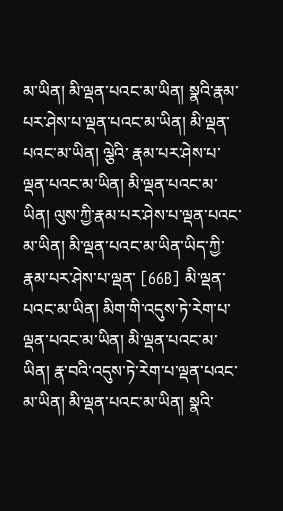མ་ཡིན། མི་ལྡན་པའང་མ་ཡིན། སྣའི་རྣམ་པར་ཤེས་པ་ལྡན་པའང་མ་ཡིན། མི་ལྡན་པའང་མ་ཡིན། ལྕེའི་ རྣམ་པར་ཤེས་པ་ལྡན་པའང་མ་ཡིན། མི་ལྡན་པའང་མ་ཡིན། ལུས་ཀྱི་རྣམ་པར་ཤེས་པ་ལྡན་པའང་མ་ཡིན། མི་ལྡན་པའང་མ་ཡིན་ཡིད་ཀྱི་རྣམ་པར་ཤེས་པ་ལྡན་ [66B] མི་ལྡན་པའང་མ་ཡིན། མིག་གི་འདུས་ཏེ་རེག་པ་ལྡན་པའང་མ་ཡིན། མི་ལྡན་པའང་མ་ཡིན། རྣ་བའི་འདུས་ཏེ་རེག་པ་ལྡན་པའང་མ་ཡིན། མི་ལྡན་པའང་མ་ཡིན། སྣའི་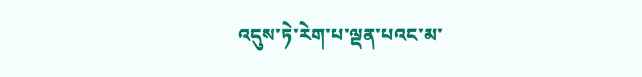འདུས་ཏེ་རེག་པ་ལྡན་པའང་མ་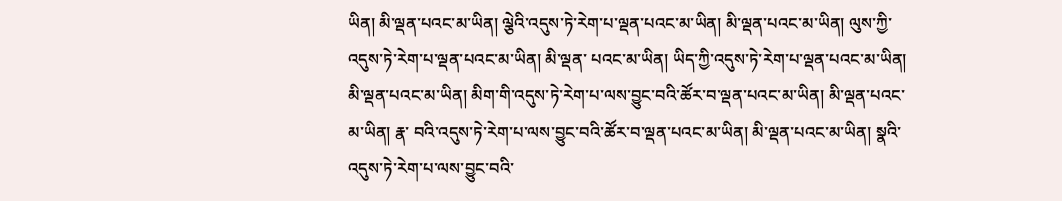ཡིན། མི་ལྡན་པའང་མ་ཡིན། ལྕེའི་འདུས་ཏེ་རེག་པ་ལྡན་པའང་མ་ཡིན། མི་ལྡན་པའང་མ་ཡིན། ལུས་ཀྱི་འདུས་ཏེ་རེག་པ་ལྡན་པའང་མ་ཡིན། མི་ལྡན་ པའང་མ་ཡིན། ཡིད་ཀྱི་འདུས་ཏེ་རེག་པ་ལྡན་པའང་མ་ཡིན། མི་ལྡན་པའང་མ་ཡིན། མིག་གི་འདུས་ཏེ་རེག་པ་ལས་བྱུང་བའི་ཚོར་བ་ལྡན་པའང་མ་ཡིན། མི་ལྡན་པའང་མ་ཡིན། རྣ་ བའི་འདུས་ཏེ་རེག་པ་ལས་བྱུང་བའི་ཚོར་བ་ལྡན་པའང་མ་ཡིན། མི་ལྡན་པའང་མ་ཡིན། སྣའི་འདུས་ཏེ་རེག་པ་ལས་བྱུང་བའི་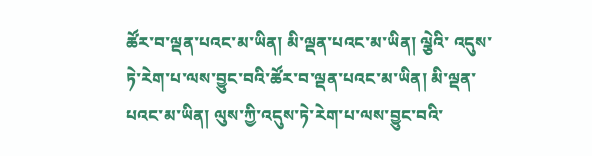ཚོར་བ་ལྡན་པའང་མ་ཡིན། མི་ལྡན་པའང་མ་ཡིན། ལྕེའི་ འདུས་ཏེ་རེག་པ་ལས་བྱུང་བའི་ཚོར་བ་ལྡན་པའང་མ་ཡིན། མི་ལྡན་པའང་མ་ཡིན། ལུས་ཀྱི་འདུས་ཏེ་རེག་པ་ལས་བྱུང་བའི་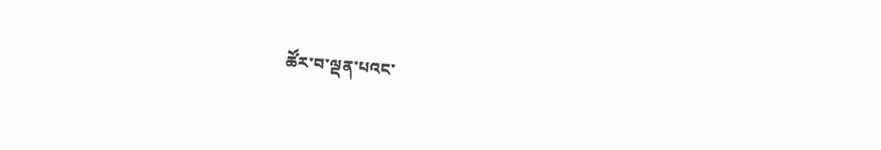ཚོར་བ་ལྡན་པའང་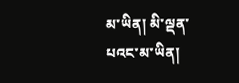མ་ཡིན། མི་ལྡན་པའང་མ་ཡིན།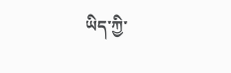ཡིད་ཀྱི་